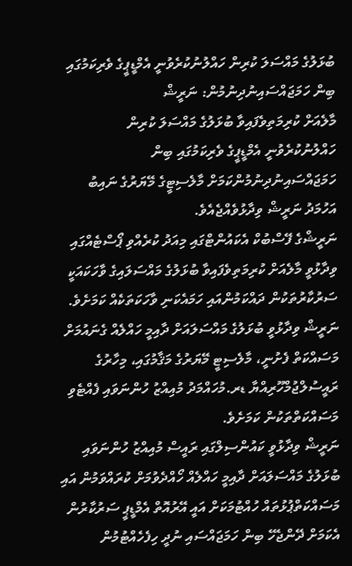ބުޅަލުގެ މައްސަލަ ކުރިން ހައްލުނުކުރެވުނީ އެމްޑީޕީގެ ވެރިކަމުގައި ބިން ހަމަޖައްސައިނުދިނުމުން: ނަރީޝް
މާލެއަށް ކުރިމަތިވެފައިވާ ބުޅަލުގެ މައްސަލަ ކުރިން ހައްލުނުކުރެވުނީ އެމްޑީޕީގެ ވެރިކަމުގައި ބިން ހަމަޖައްސައިނުދިނުމުންކަމަށް މާލެސިޓީގެ މޭޔަރުގެ ނައިބު އަހުމަދު ނަރީޝް ވިދާޅުވެއްޖެއެވެ.
ނަރީޝްގެ ފޭސްބުކް އެކައުންޓްގައި މިއަދު ކުރެއްވި ޕޯސްޓެއްގައި ވިދާޅުވީ މާލެއަށް ކުރިމަތިވެފައިވާ ބުޅަލުގެ މައްސަލައިގެ ވާހަކައަކީ ސަރުކާރުތަކުން ދައްކަމުންއައި ހަމައެކަނި ވާހަކަތަކެއް ކަމަށެވެ. ނަރީޝް ވިދާޅުވީ ބުޅަލުގެ މައްސަލައަށް ދާއިމީ ހައްލެއް ގެނައުމަށް މަސައްކަތް ފެށުނީ، މާލެސިޓީ މޭޔަރުގެ މަޤާމުގައި، މިހާރުގެ ރައީސުލްޖުމްހޫރިއްޔާ ޑރ.މުހައްމަދު މުއިއްޒު ހުންނަވައި ފެއްޓެވި މަސައްކަތްތަކުން ކަމަށެވެ.
ނަރީޝް ވިދާޅުވީ ކައުންސިލްގައި ރައީސް މުއިއްޒު ހުންނަވައި ބުޅަލުގެ މައްސަލައަށް ދާއިމީ ހައްލެއް ހޯއްދެވުމަށް ކުރައްވަމުން އައި މަސައްކަތްޕުޅުތައް ހުއްޓުމަކަށް އައީ އޭރުއޮތް އެމްޑީޕީ ސަރުކާރުން އެކަމަށް ދޭންޖެހޭ ބިން ހަމަޖައްސައި ނުދީ ހިފެހެއްޓުމުން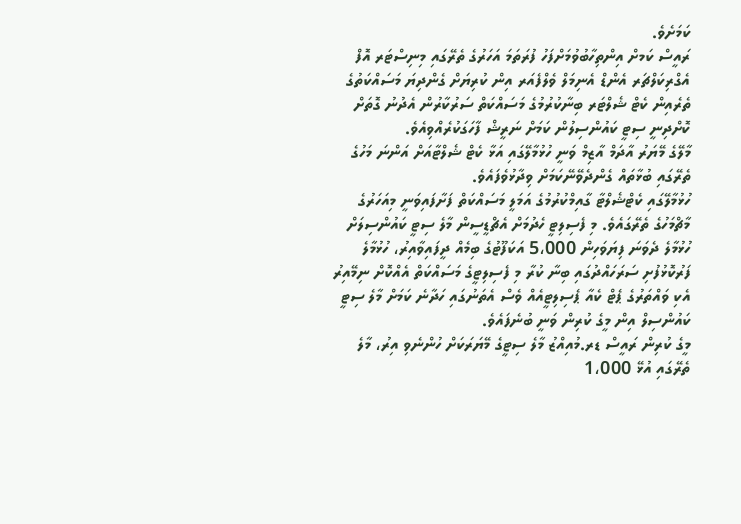ކަމަށެވެ.
ރައީސް ކަމށް އިންތިހާބުވުމަށްފަހު ފުރަތަމަ އަހަރުގެ ތެރޭގައި މިނިސްޓަރ އޮފް އެގްރިކަލްޗަރ އެންޑް އެނިމަލް ވެލްފެއަރ އިން ކުރިޔަށް ގެންދިޔަ މަސައްކަތުގެ ތެރެއިން ކެޓް ޝެލްޓަރ ބިނާކުރުމުގެ މަސައްކަތް ސަރުކާރުން އެދުނު ގޮތަށް ކޮށްދިނީ ސިޓީ ކައުންސިލުން ކަމަށް ނަރީޝް ފާހަގަކުރެއްވިއެވެ.
މާލޭގެ މޭޔަރު އާދަމް އާޒިމް ވަނީ ހުޅުމާލޭގައި އަޅާ ކެޓް ޝެލްޓާއަށް އަންނަ މަހުގެ ތެރޭގައި ބުޅާތައް ގެންދެވޭނޭކަމަށް ވިދާޅުވެފައެވެ.
ހުޅުމާލޭގައި ކެޓްޝެލްޓާ ގާއިމްކުރުމުގެ އަމަލީ މަސައްކަތް ފަށާފައިވަނީ މިއަހަރުގެ މާޗްމަހުގެ ތެރޭގައެވެ. މި ފެސިލިޓީ ހެދުމަށް އެޗްޑީސީން މާލެ ސިޓީ ކައުންސިލަށް ހުޅުމާލެ ދެވަނަ ފިޔަވަހިން 5،000 އަކަފޫޓުގެ ބިމެއް ދީފައިވާއިރު، ހުޅުމާލެ ފަރުކޮޅުފުށި ސަރަހައްދުގައި ބިނާ ކުރާ މި ފެސިލިޓީގެ މަސައްކަތް އެއްކޮށް ނިމޭއިރު އެކި ވައްތަރުގެ ޕެޓް ކެއާ ޕެސިލިޓީއެއް ވެސް އެތަނުގައި ހަދާނެ ކަމަށް މާލެ ސިޓީ ކައުންސިލް އިން މީގެ ކުރިން ވަނީ ބުނެފައެވެ.
މީގެ ކުރިން ރައީސް ޑރ.މުއިއްޒު މާލެ ސިޓީގެ މޭޔަރަކަށް ހުންނެވި އިރު، މާލެ ތެރޭގައި އުޅޭ 1،000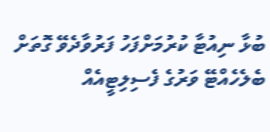ބުޅާ ނިއުޓާ ކުރުމަށްފަހު ފަރުވާދެވޭ ގޮތަށް ބެލެހެއްޓޭ ވަރުގެ ފެސިލިޓީއެއް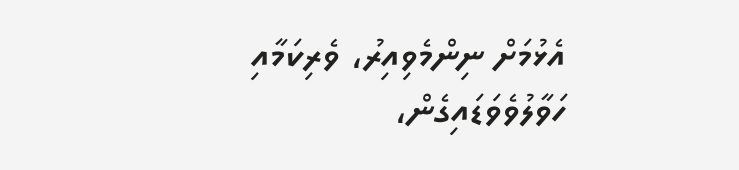އެޅުމަށް ނިންމެވިއިރު، ވެރިކަމާއި ހަވާލުވެވަޑައިގެން،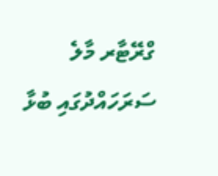ގްރޭޓާރ މާލެ ސަރަހައްދުގައި ބުޅާ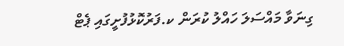ގިނަވާ މައްސަލަ ހައްލު ކުރަން ކ.ފަރުކޮޅުފުށީގައި ޕެޓް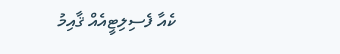ކެއާ ފެސިލިޓީއެއް ޤާއިމު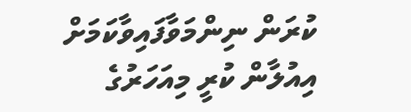ކުރަން ނިންމަވާފައިވާކަމަށް އިއުލާން ކުރީ މިއަހަރުގެ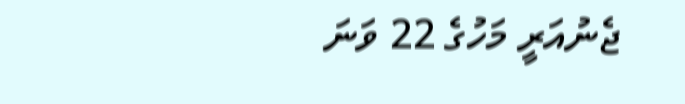ޖެނުއަރީ މަހުގެ 22 ވަނަ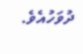ދުވަހުއެވެ.